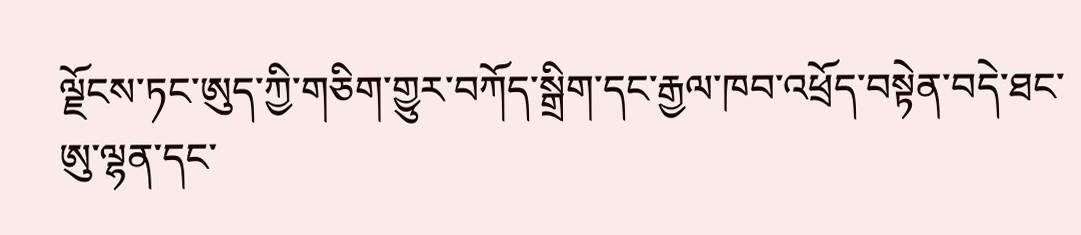ལྗོངས་ཏང་ཨུད་ཀྱི་གཅིག་གྱུར་བཀོད་སྒྲིག་དང་རྒྱལ་ཁབ་འཕྲོད་བསྟེན་བདེ་ཐང་ཨུ་ལྷན་དང་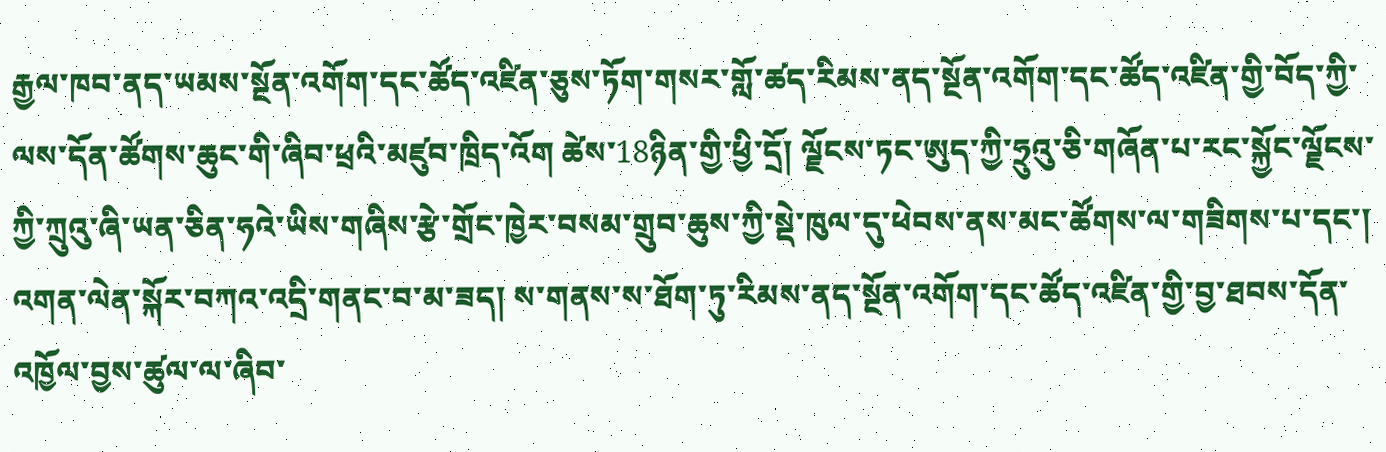རྒྱལ་ཁབ་ནད་ཡམས་སྔོན་འགོག་དང་ཚོད་འཛིན་ཅུས་ཏོག་གསར་གློ་ཚད་རིམས་ནད་སྔོན་འགོག་དང་ཚོད་འཛིན་གྱི་བོད་ཀྱི་ལས་དོན་ཚོགས་ཆུང་གི་ཞིབ་ཕྲའི་མཛུབ་ཁྲིད་འོག ཚེས་18ཉིན་གྱི་ཕྱི་དྲོ། ལྗོངས་ཏང་ཨུད་ཀྱི་ཧྲུའུ་ཅི་གཞོན་པ་རང་སྐྱོང་ལྗོངས་ཀྱི་ཀྲུའུ་ཞི་ཡན་ཅིན་ཧའེ་ཡིས་གཞིས་རྩེ་གྲོང་ཁྱེར་བསམ་གྲུབ་ཆུས་ཀྱི་སྡེ་ཁུལ་དུ་ཕེབས་ནས་མང་ཚོགས་ལ་གཟིགས་པ་དང་། འགན་ལེན་སྐོར་བཀའ་འདྲི་གནང་བ་མ་ཟད། ས་གནས་ས་ཐོག་ཏུ་རིམས་ནད་སྔོན་འགོག་དང་ཚོད་འཛིན་གྱི་བྱ་ཐབས་དོན་འཁྱོལ་བྱས་ཚུལ་ལ་ཞིབ་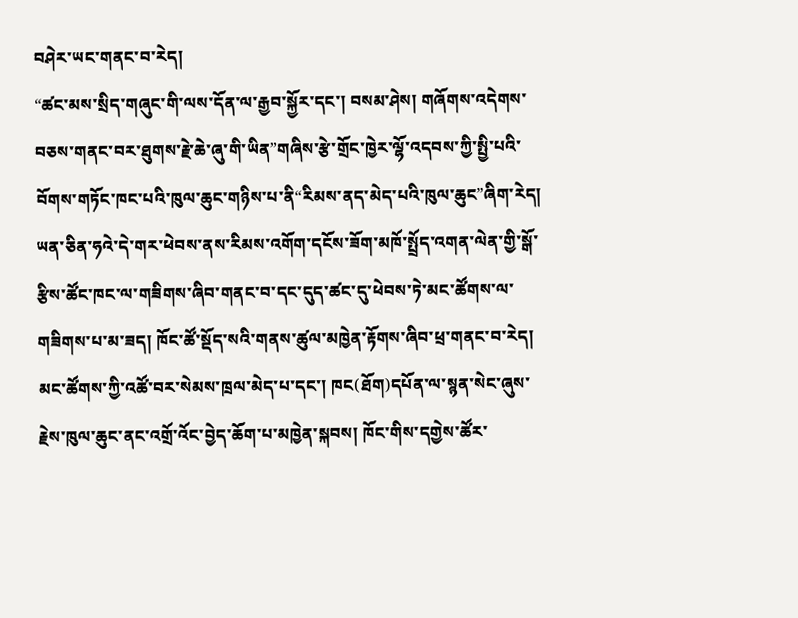བཤེར་ཡང་གནང་བ་རེད།
“ཚང་མས་སྲིད་གཞུང་གི་ལས་དོན་ལ་རྒྱབ་སྐྱོར་དང་། བསམ་ཤེས། གཞོགས་འདེགས་བཅས་གནང་བར་ཐུགས་རྗེ་ཆེ་ཞུ་གི་ཡིན”གཞིས་རྩེ་གྲོང་ཁྱེར་ལྷོ་འདབས་ཀྱི་སྤྱི་པའི་བོགས་གཏོང་ཁང་པའི་ཁུལ་ཆུང་གཉིས་པ་ནི“རིམས་ནད་མེད་པའི་ཁུལ་ཆུང”ཞིག་རེད། ཡན་ཅིན་ཧའེ་དེ་གར་ཕེབས་ནས་རིམས་འགོག་དངོས་ཟོག་མཁོ་སྤྲོད་འགན་ལེན་གྱི་སྒོ་རྩིས་ཚོང་ཁང་ལ་གཟིགས་ཞིབ་གནང་བ་དང་དུད་ཚང་དུ་ཕེབས་ཏེ་མང་ཚོགས་ལ་གཟིགས་པ་མ་ཟད། ཁོང་ཚོ་སྡོད་སའི་གནས་ཚུལ་མཁྱེན་རྟོགས་ཞིབ་ཕྲ་གནང་བ་རེད། མང་ཚོགས་ཀྱི་འཚོ་བར་སེམས་ཁྲལ་མེད་པ་དང་། ཁང(ཐོག)དཔོན་ལ་སྙན་སེང་ཞུས་རྗེས་ཁུལ་ཆུང་ནང་འགྲོ་འོང་བྱེད་ཆོག་པ་མཁྱེན་སྐབས། ཁོང་གིས་དགྱེས་ཚོར་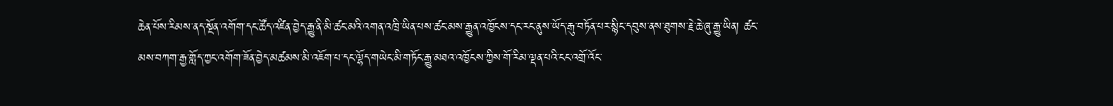ཆེན་པོས་རིམས་ནད་སྔོན་འགོག་དང་ཚོད་འཛིན་བྱེད་རྒྱུ་ནི་མི་ཚང་མའི་འགན་འཁྲི་ཡིན་པས་ཚང་མས་རྒྱུན་འཁྱོངས་དང་རང་ནུས་ཡོད་རྒུ་བཏོན་པར་སྙིང་དབུས་ནས་ཐུགས་རྗེ་ཆེ་ཞུ་རྒྱུ་ཡིན། ཚང་མས་བཀག་རྒྱ་གློད་ཀྱང་འགོག་ཟོན་བྱེད་མཚམས་མི་འཇོག་པ་དང་ལྷོད་གཡེང་མི་གཏོང་རྒྱུ་མཐའ་འཁྱོངས་ཀྱིས་གོ་རིམ་ལྡན་པའི་ངང་འགྲོ་འོང་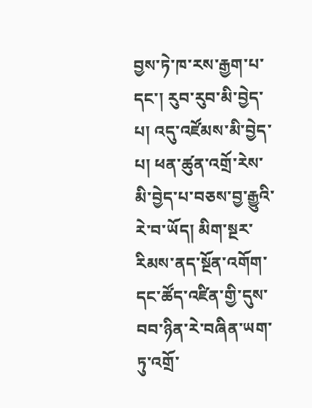བྱས་ཏེ་ཁ་རས་རྒྱག་པ་དང་། རུབ་རུབ་མི་བྱེད་པ། འདུ་འཛོམས་མི་བྱེད་པ། ཕན་ཚུན་འགྲོ་རེས་མི་བྱེད་པ་བཅས་བྱ་རྒྱུའི་རེ་བ་ཡོད། མིག་སྔར་རིམས་ནད་སྔོན་འགོག་དང་ཚོད་འཛིན་གྱི་དུས་བབ་ཉིན་རེ་བཞིན་ཡག་ཏུ་འགྲོ་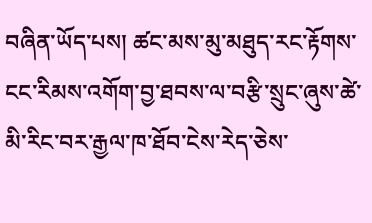བཞིན་ཡོད་པས། ཚང་མས་མུ་མཐུད་རང་རྟོགས་ངང་རིམས་འགོག་བྱ་ཐབས་ལ་བརྩི་སྲུང་ཞུས་ཚེ་མི་རིང་བར་རྒྱལ་ཁ་ཐོབ་ངེས་རེད་ཅེས་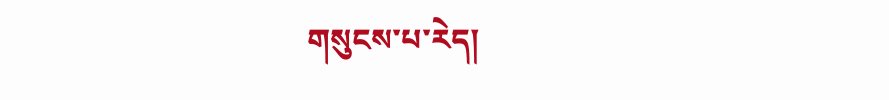གསུངས་པ་རེད།